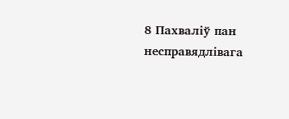8 Пахваліў пан несправядлівага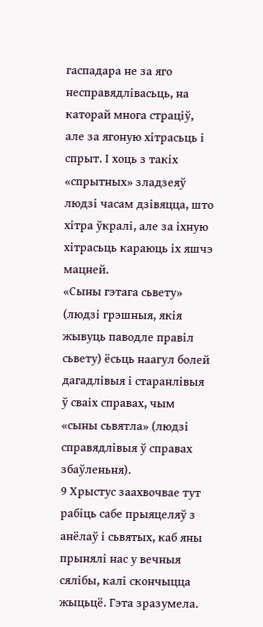гаспадара не за яго несправядлівасьць, на каторай многа страціў, але за ягоную хітрасьць і спрыт. І хоць з такіх «спрытных» зладзеяў людзі часам дзівяцца, што хітра ўкралі, але за іхную хітрасьць караюць іх яшчэ мацней.
«Сыны гэтага сьвету» (людзі грэшныя, якія жывуць паводле правіл сьвету) ёсьць наагул болей дагадлівыя і старанлівыя ў сваіх справах, чым «сыны сьвятла» (людзі справядлівыя ў справах збаўленьня).
9 Хрыстус заахвочвае тут рабіць сабе прыяцеляў з анёлаў і сьвятых, каб яны прынялі нас у вечныя сялібы, калі скончыцца жыцьцё. Гэта зразумела.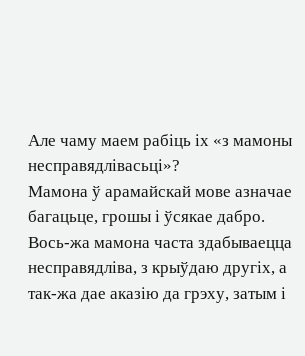Але чаму маем рабіць іх «з мамоны несправядлівасьці»?
Мамона ў арамайскай мове азначае багацьце, грошы і ўсякае дабро. Вось-жа мамона часта здабываецца несправядліва, з крыўдаю другіх, а так-жа дае аказію да грэху, затым і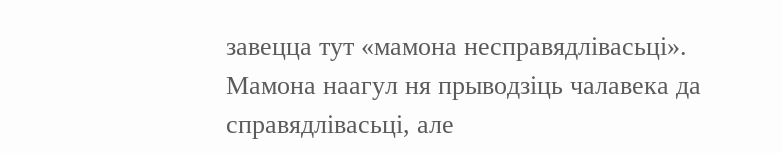завецца тут «мамона несправядлівасьці». Мамона наагул ня прыводзіць чалавека да справядлівасьці, але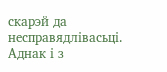скарэй да несправядлівасьці. Аднак і з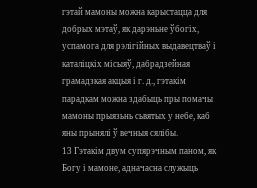гэтай мамоны можна карыстацца для добрых мэтаў, як дарэньне ўбогіх, успамога для рэлігійных выдавецтваў і каталіцкіх місыяў, дабрадзейная грамадзкая акцыя і г. д., гэтакім парадкам можна здабыць пры помачы мамоны прыязьнь сьвятых у небе, каб яны прынялі ў вечныя сялібы.
13 Гэтакім двум супярэчным паном, як Богу і мамоне, адначасна служыць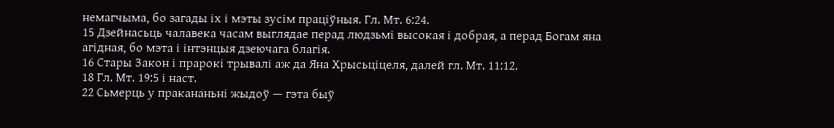немагчыма, бо загады іх і мэты зусім праціўныя. Гл. Мт. 6:24.
15 Дзейнасьць чалавека часам выглядае перад людзьмі высокая і добрая, а перад Богам яна агідная, бо мэта і інтэнцыя дзеючага благія.
16 Стары Закон і прарокі трывалі аж да Яна Хрысьціцеля, далей гл. Мт. 11:12.
18 Гл. Мт. 19:5 і наст.
22 Сьмерць у пракананьні жыдоў — гэта быў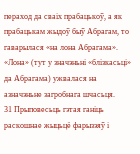пераход да сваіх прабацькоў, а як прабацькам жыдоў быў Абрагам, то гаварылася «на лона Абрагама». «Лона» (тут у значэньні «блізкасьці» да Абрагама) ужвалася на азначэньне загробнага шчасьця.
31 Прыповесьць гэтая ганіць раскошнае жыцьцё фарызэяў і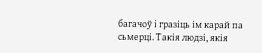багачоў і гразіць ім карай па сьмерці. Такія людзі, якія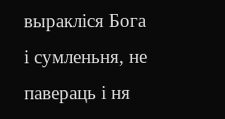выракліся Бога і сумленьня, не павераць і ня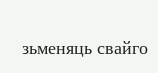зьменяць свайго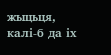жыцьця, калі-б да іх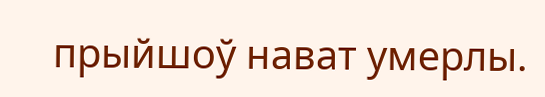прыйшоў нават умерлы.